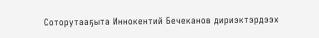Соторутааҕыта Иннокентий Бечеканов дириэктэрдээх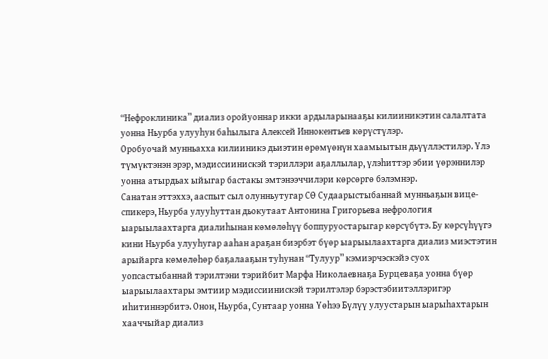“Нефроклиника” диализ оройуоннар икки ардыларынааҕы килииникэтин салалтата уонна Ньурба улууһун баһылыга Алексей Иннокентьев көрүстүлэр.
Оробуочай мунньахха килииникэ дьиэтин өрөмүөнүн хаамыытын дьүүллэстилэр. Үлэ түмүктэнэн эрэр, мэдиссиинискэй тэриллэри аҕаллылар, үлэһиттэр эбии үөрэннилэр уонна атырдьах ыйыгар бастакы эмтэнээччилэри көрсөргө бэлэмнэр.
Санатан эттэххэ, ааспыт сыл олунньутугар СӨ Судаарыстыбаннай мунньаҕын вице-спикерэ, Ньурба улууһуттан дьокутаат Антонина Григорьева нефрология ыарыылаахтарга диалиһынан көмөлөһүү боппуруостарыгар көрсүбүтэ. Бу көрсүһүүгэ кини Ньурба улууһугар ааһан араҕан биэрбэт бүөр ыарыылаахтарга диализ миэстэтин арыйарга көмөлөһөр баҕалааҕын туһунан “Тулуур” кэмиэрчэскэйэ суох уопсастыбаннай тэрилтэни тэрийбит Марфа Николаевнаҕа Бурцеваҕа уонна бүөр ыарыылаахтары эмтиир мэдиссиинискэй тэрилтэлэр бэрэстэбиитэллэригэр иһитиннэрбитэ. Онон, Ньурба, Сунтаар уонна Үөһээ Бүлүү улуустарын ыарыһахтарын хааччыйар диализ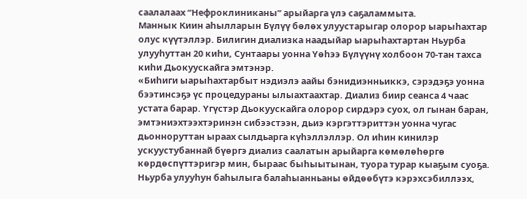саалалаах “Нефроклиниканы” арыйарга үлэ саҕаламмыта.
Маннык Киин аһылларын Бүлүү бөлөх улуустарыгар олорор ыарыһахтар олус күүтэллэр. Билигин диализка наадыйар ыарыһахтартан Ньурба улууһуттан 20 киһи, Сунтаары уонна Үөһээ Бүлүүнү холбоон 70-тан тахса киһи Дьокуускайга эмтэнэр.
«Биһиги ыарыһахтарбыт нэдиэлэ аайы бэнидиэнньиккэ, сэрэдэҕэ уонна бээтинсэҕэ үс процедураны ылыахтаахтар. Диализ биир сеанса 4 чаас устата барар. Үгүстэр Дьокуускайга олорор сирдэрэ суох, ол гынан баран, эмтэниэхтээхтэринэн сибээстээн, дьиэ кэргэттэриттэн уонна чугас дьонноруттан ыраах сылдьарга күһэллэллэр. Ол иһин кинилэр ускуустубаннай бүөргэ диализ саалатын арыйарга көмөлөһөргө көрдөспүттэригэр мин, быраас быһыытынан, туора турар кыаҕым суоҕа. Ньурба улууһун баһылыга балаһыанньаны өйдөөбүтэ кэрэхсэбиллээх,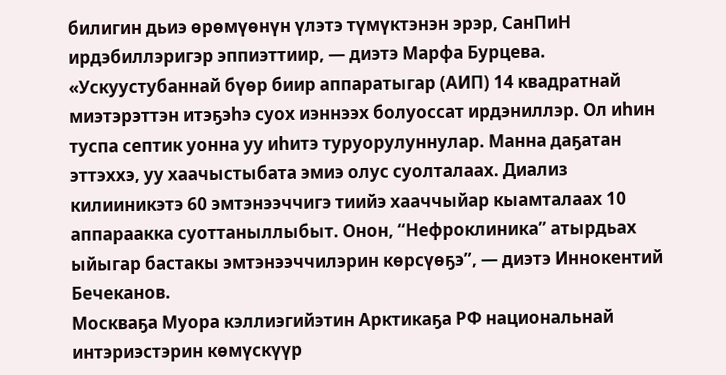билигин дьиэ өрөмүөнүн үлэтэ түмүктэнэн эрэр, СанПиН ирдэбиллэригэр эппиэттиир, — диэтэ Марфа Бурцева.
«Ускуустубаннай бүөр биир аппаратыгар (АИП) 14 квадратнай миэтэрэттэн итэҕэһэ суох иэннээх болуоссат ирдэниллэр. Ол иһин туспа септик уонна уу иһитэ туруорулуннулар. Манна даҕатан эттэххэ, уу хаачыстыбата эмиэ олус суолталаах. Диализ килииникэтэ 60 эмтэнээччигэ тиийэ хааччыйар кыамталаах 10 аппараакка суоттаныллыбыт. Онон, “Нефроклиника” атырдьах ыйыгар бастакы эмтэнээччилэрин көрсүөҕэ”, — диэтэ Иннокентий Бечеканов.
Москваҕа Муора кэллиэгийэтин Арктикаҕа РФ национальнай интэриэстэрин көмүскүүр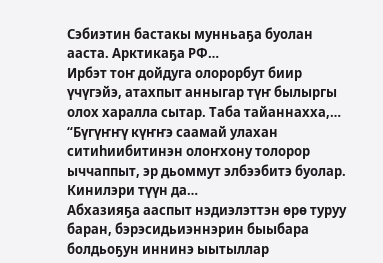Сэбиэтин бастакы мунньаҕа буолан ааста. Арктикаҕа РФ…
Ирбэт тоҥ дойдуга олорорбут биир үчүгэйэ, атахпыт анныгар түҥ былыргы олох харалла сытар. Таба тайаннахха,…
“Бүгүҥҥү күҥҥэ саамай улахан ситиһиибитинэн олоҥхону толорор ыччаппыт, эр дьоммут элбээбитэ буолар. Кинилэри түүн да…
Абхазияҕа ааспыт нэдиэлэттэн өрө туруу баран, бэрэсидьиэннэрин быыбара болдьоҕун иннинэ ыытыллар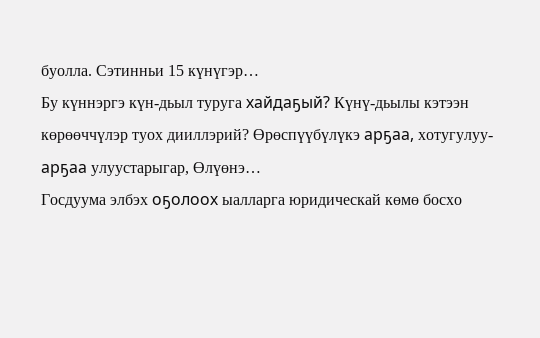буолла. Сэтинньи 15 күнүгэр…
Бу күннэргэ күн-дьыл туруга хайдаҕый? Күнү-дьылы кэтээн көрөөччүлэр туох дииллэрий? Өрөспүүбүлүкэ арҕаа, хотугулуу-арҕаа улуустарыгар, Өлүөнэ…
Госдуума элбэх оҕолоох ыалларга юридическай көмө босхо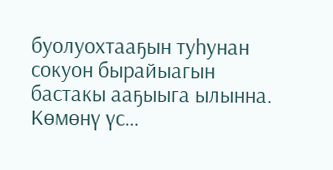буолуохтааҕын туһунан сокуон бырайыагын бастакы ааҕыыга ылынна. Көмөнү үс…